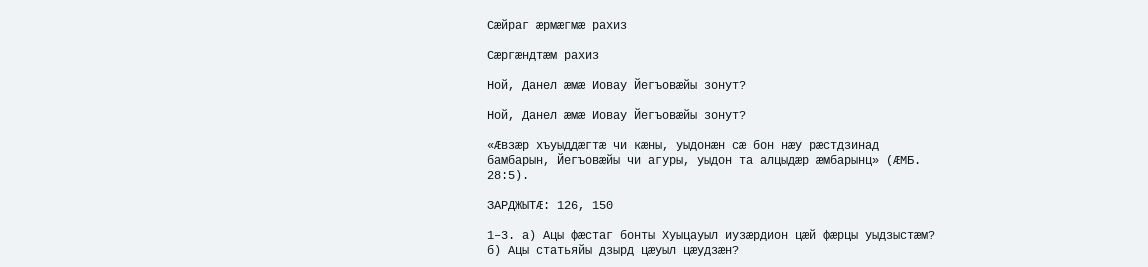Сӕйраг ӕрмӕгмӕ рахиз

Сӕргӕндтӕм рахиз

Ной, Данел ӕмӕ Иовау Йегъовӕйы зонут?

Ной, Данел ӕмӕ Иовау Йегъовӕйы зонут?

«Ӕвзӕр хъуыддӕгтӕ чи кӕны, уыдонӕн сӕ бон нӕу рӕстдзинад бамбарын, Йегъовӕйы чи агуры, уыдон та алцыдӕр ӕмбарынц» (ӔМБ. 28:5).

ЗАРДЖЫТӔ: 126, 150

1–3. а) Ацы фӕстаг бонты Хуыцауыл иузӕрдион цӕй фӕрцы уыдзыстӕм? б) Ацы статьяйы дзырд цӕуыл цӕудзӕн?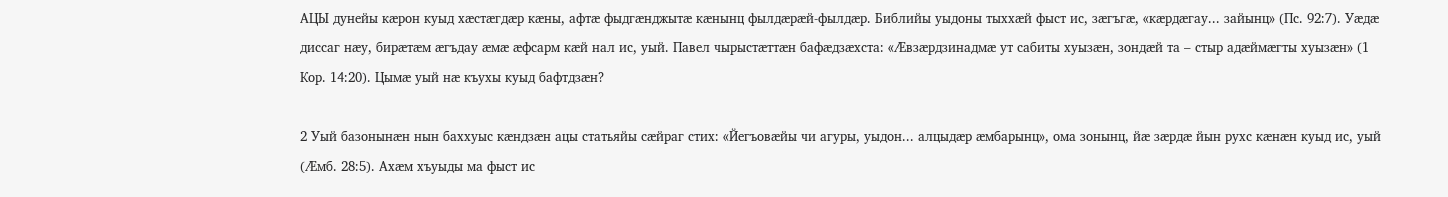АЦЫ дунейы кӕрон куыд хӕстӕгдӕр кӕны, афтӕ фыдгӕнджытӕ кӕнынц фылдӕрӕй-фылдӕр. Библийы уыдоны тыххӕй фыст ис, зӕгъгӕ, «кӕрдӕгау... зайынц» (Пс. 92:7). Уӕдӕ диссаг нӕу, бирӕтӕм ӕгъдау ӕмӕ ӕфсарм кӕй нал ис, уый. Павел чырыстӕттӕн бафӕдзӕхста: «Ӕвзӕрдзинадмӕ ут сабиты хуызӕн, зондӕй та – стыр адӕймӕгты хуызӕн» (1 Кор. 14:20). Цымӕ уый нӕ къухы куыд бафтдзӕн?

2 Уый базонынӕн нын баххуыс кӕндзӕн ацы статьяйы сӕйраг стих: «Йегъовӕйы чи агуры, уыдон... алцыдӕр ӕмбарынц», ома зонынц, йӕ зӕрдӕ йын рухс кӕнӕн куыд ис, уый (Ӕмб. 28:5). Ахӕм хъуыды ма фыст ис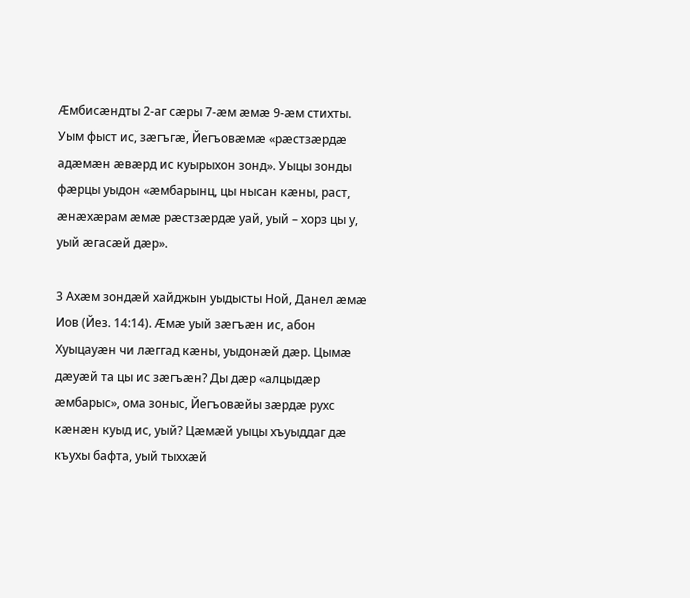Ӕмбисӕндты 2-аг сӕры 7-ӕм ӕмӕ 9-ӕм стихты. Уым фыст ис, зӕгъгӕ, Йегъовӕмӕ «рӕстзӕрдӕ адӕмӕн ӕвӕрд ис куырыхон зонд». Уыцы зонды фӕрцы уыдон «ӕмбарынц, цы нысан кӕны, раст, ӕнӕхӕрам ӕмӕ рӕстзӕрдӕ уай, уый – хорз цы у, уый ӕгасӕй дӕр».

3 Ахӕм зондӕй хайджын уыдысты Ной, Данел ӕмӕ Иов (Йез. 14:14). Ӕмӕ уый зӕгъӕн ис, абон Хуыцауӕн чи лӕггад кӕны, уыдонӕй дӕр. Цымӕ дӕуӕй та цы ис зӕгъӕн? Ды дӕр «алцыдӕр ӕмбарыс», ома зоныс, Йегъовӕйы зӕрдӕ рухс кӕнӕн куыд ис, уый? Цӕмӕй уыцы хъуыддаг дӕ къухы бафта, уый тыххӕй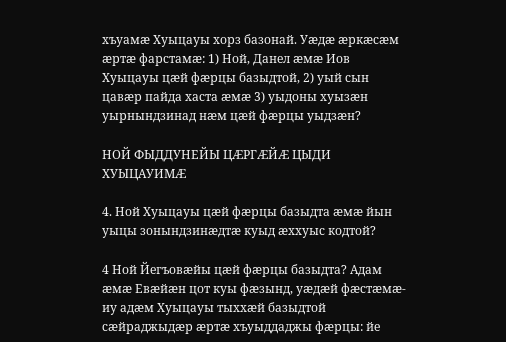хъуамӕ Хуыцауы хорз базонай. Уӕдӕ ӕркӕсӕм ӕртӕ фарстамӕ: 1) Ной, Данел ӕмӕ Иов Хуыцауы цӕй фӕрцы базыдтой, 2) уый сын цавӕр пайда хаста ӕмӕ 3) уыдоны хуызӕн уырнындзинад нӕм цӕй фӕрцы уыдзӕн?

НОЙ ФЫДДУНЕЙЫ ЦӔРГӔЙӔ ЦЫДИ ХУЫЦАУИМӔ

4. Ной Хуыцауы цӕй фӕрцы базыдта ӕмӕ йын уыцы зонындзинӕдтӕ куыд ӕххуыс кодтой?

4 Ной Йегъовӕйы цӕй фӕрцы базыдта? Адам ӕмӕ Евӕйӕн цот куы фӕзынд, уӕдӕй фӕстӕмӕ-иу адӕм Хуыцауы тыххӕй базыдтой сӕйраджыдӕр ӕртӕ хъуыддаджы фӕрцы: йе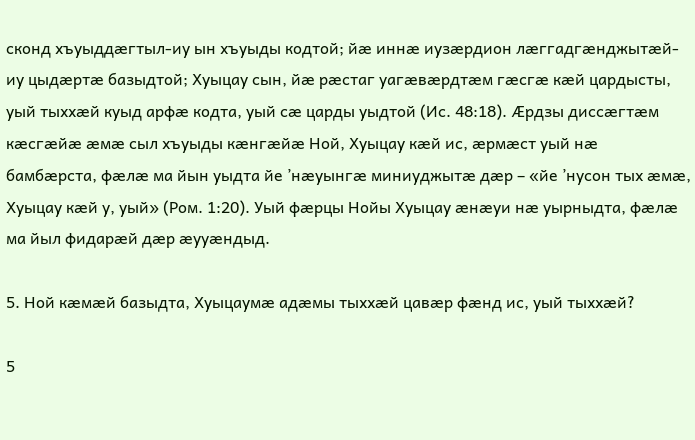сконд хъуыддӕгтыл-иу ын хъуыды кодтой; йӕ иннӕ иузӕрдион лӕггадгӕнджытӕй-иу цыдӕртӕ базыдтой; Хуыцау сын, йӕ рӕстаг уагӕвӕрдтӕм гӕсгӕ кӕй цардысты, уый тыххӕй куыд арфӕ кодта, уый сӕ царды уыдтой (Ис. 48:18). Ӕрдзы диссӕгтӕм кӕсгӕйӕ ӕмӕ сыл хъуыды кӕнгӕйӕ Ной, Хуыцау кӕй ис, ӕрмӕст уый нӕ бамбӕрста, фӕлӕ ма йын уыдта йе ’нӕуынгӕ миниуджытӕ дӕр – «йе ’нусон тых ӕмӕ, Хуыцау кӕй у, уый» (Ром. 1:20). Уый фӕрцы Нойы Хуыцау ӕнӕуи нӕ уырныдта, фӕлӕ ма йыл фидарӕй дӕр ӕууӕндыд.

5. Ной кӕмӕй базыдта, Хуыцаумӕ адӕмы тыххӕй цавӕр фӕнд ис, уый тыххӕй?

5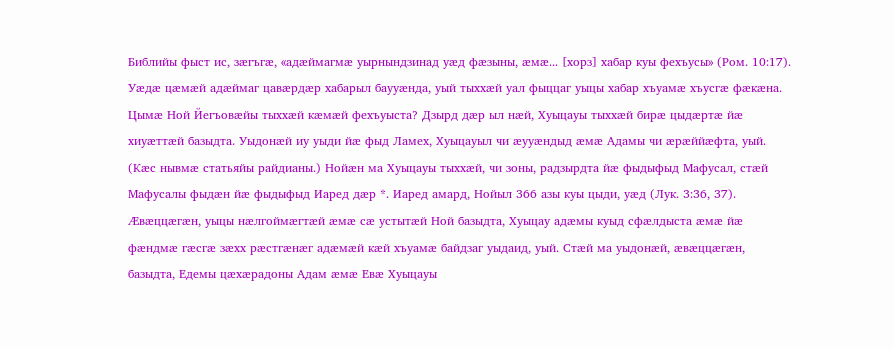Библийы фыст ис, зӕгъгӕ, «адӕймагмӕ уырнындзинад уӕд фӕзыны, ӕмӕ... [хорз] хабар куы фехъусы» (Ром. 10:17). Уӕдӕ цӕмӕй адӕймаг цавӕрдӕр хабарыл баууӕнда, уый тыххӕй уал фыццаг уыцы хабар хъуамӕ хъусгӕ фӕкӕна. Цымӕ Ной Йегъовӕйы тыххӕй кӕмӕй фехъуыста? Дзырд дӕр ыл нӕй, Хуыцауы тыххӕй бирӕ цыдӕртӕ йӕ хиуӕттӕй базыдта. Уыдонӕй иу уыди йӕ фыд Ламех, Хуыцауыл чи ӕууӕндыд ӕмӕ Адамы чи ӕрӕййӕфта, уый. (Кӕс нывмӕ статьяйы райдианы.) Нойӕн ма Хуыцауы тыххӕй, чи зоны, радзырдта йӕ фыдыфыд Мафусал, стӕй Мафусалы фыдӕн йӕ фыдыфыд Иаред дӕр *. Иаред амард, Нойыл 366 азы куы цыди, уӕд (Лук. 3:36, 37). Ӕвӕццӕгӕн, уыцы нӕлгоймӕгтӕй ӕмӕ сӕ устытӕй Ной базыдта, Хуыцау адӕмы куыд сфӕлдыста ӕмӕ йӕ фӕндмӕ гӕсгӕ зӕхх рӕстгӕнӕг адӕмӕй кӕй хъуамӕ байдзаг уыдаид, уый. Стӕй ма уыдонӕй, ӕвӕццӕгӕн, базыдта, Едемы цӕхӕрадоны Адам ӕмӕ Евӕ Хуыцауы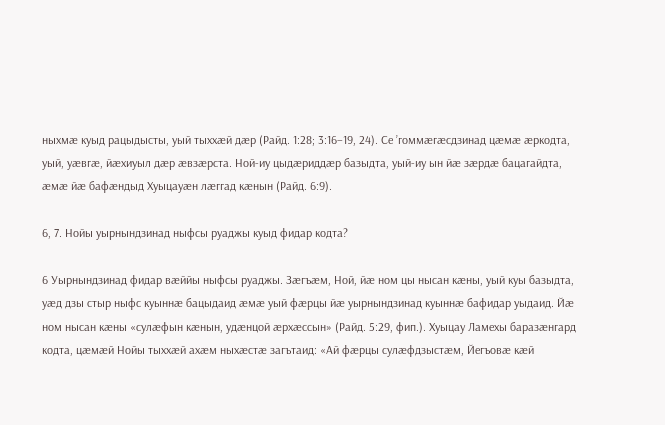ныхмӕ куыд рацыдысты, уый тыххӕй дӕр (Райд. 1:28; 3:16–19, 24). Се ’гоммӕгӕсдзинад цӕмӕ ӕркодта, уый, уӕвгӕ, йӕхиуыл дӕр ӕвзӕрста. Ной-иу цыдӕриддӕр базыдта, уый-иу ын йӕ зӕрдӕ бацагайдта, ӕмӕ йӕ бафӕндыд Хуыцауӕн лӕггад кӕнын (Райд. 6:9).

6, 7. Нойы уырнындзинад ныфсы руаджы куыд фидар кодта?

6 Уырнындзинад фидар вӕййы ныфсы руаджы. Зӕгъӕм, Ной, йӕ ном цы нысан кӕны, уый куы базыдта, уӕд дзы стыр ныфс куыннӕ бацыдаид ӕмӕ уый фӕрцы йӕ уырнындзинад куыннӕ бафидар уыдаид. Йӕ ном нысан кӕны «сулӕфын кӕнын, удӕнцой ӕрхӕссын» (Райд. 5:29, фип.). Хуыцау Ламехы баразӕнгард кодта, цӕмӕй Нойы тыххӕй ахӕм ныхӕстӕ загътаид: «Ай фӕрцы сулӕфдзыстӕм, Йегъовӕ кӕй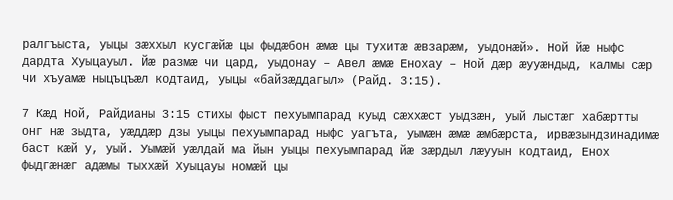ралгъыста, уыцы зӕххыл кусгӕйӕ цы фыдӕбон ӕмӕ цы тухитӕ ӕвзарӕм, уыдонӕй». Ной йӕ ныфс дардта Хуыцауыл. Йӕ размӕ чи цард, уыдонау – Авел ӕмӕ Енохау – Ной дӕр ӕууӕндыд, калмы сӕр чи хъуамӕ ныцъцъӕл кодтаид, уыцы «байзӕддагыл» (Райд. 3:15).

7 Кӕд Ной, Райдианы 3:15 стихы фыст пехуымпарад куыд сӕххӕст уыдзӕн, уый лыстӕг хабӕртты онг нӕ зыдта, уӕддӕр дзы уыцы пехуымпарад ныфс уагъта, уымӕн ӕмӕ ӕмбӕрста, ирвӕзындзинадимӕ баст кӕй у, уый. Уымӕй уӕлдай ма йын уыцы пехуымпарад йӕ зӕрдыл лӕууын кодтаид, Енох фыдгӕнӕг адӕмы тыххӕй Хуыцауы номӕй цы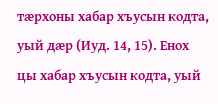тӕрхоны хабар хъусын кодта, уый дӕр (Иуд. 14, 15). Енох цы хабар хъусын кодта, уый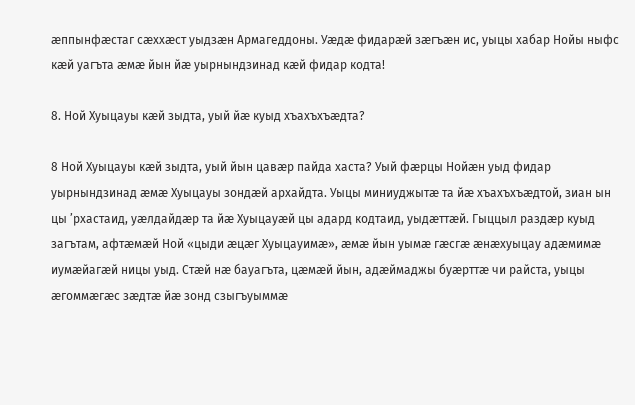ӕппынфӕстаг сӕххӕст уыдзӕн Армагеддоны. Уӕдӕ фидарӕй зӕгъӕн ис, уыцы хабар Нойы ныфс кӕй уагъта ӕмӕ йын йӕ уырнындзинад кӕй фидар кодта!

8. Ной Хуыцауы кӕй зыдта, уый йӕ куыд хъахъхъӕдта?

8 Ной Хуыцауы кӕй зыдта, уый йын цавӕр пайда хаста? Уый фӕрцы Нойӕн уыд фидар уырнындзинад ӕмӕ Хуыцауы зондӕй архайдта. Уыцы миниуджытӕ та йӕ хъахъхъӕдтой, зиан ын цы ’рхастаид, уӕлдайдӕр та йӕ Хуыцауӕй цы адард кодтаид, уыдӕттӕй. Гыццыл раздӕр куыд загътам, афтӕмӕй Ной «цыди ӕцӕг Хуыцауимӕ», ӕмӕ йын уымӕ гӕсгӕ ӕнӕхуыцау адӕмимӕ иумӕйагӕй ницы уыд. Стӕй нӕ бауагъта, цӕмӕй йын, адӕймаджы буӕрттӕ чи райста, уыцы ӕгоммӕгӕс зӕдтӕ йӕ зонд сзыгъуыммӕ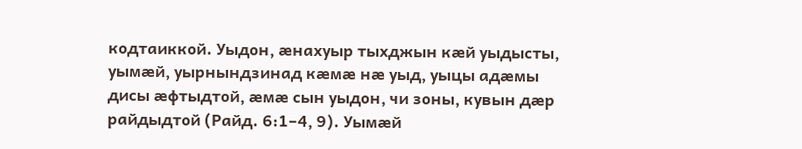кодтаиккой. Уыдон, ӕнахуыр тыхджын кӕй уыдысты, уымӕй, уырнындзинад кӕмӕ нӕ уыд, уыцы адӕмы дисы ӕфтыдтой, ӕмӕ сын уыдон, чи зоны, кувын дӕр райдыдтой (Райд. 6:1–4, 9). Уымӕй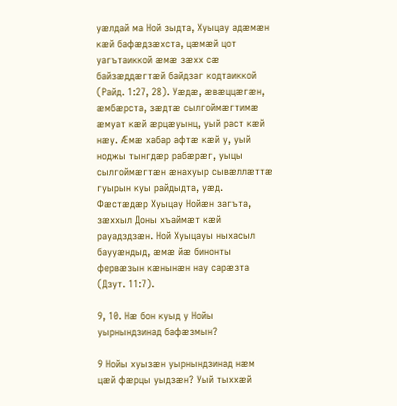уӕлдай ма Ной зыдта, Хуыцау адӕмӕн кӕй бафӕдзӕхста, цӕмӕй цот уагътаиккой ӕмӕ зӕхх сӕ байзӕддӕгтӕй байдзаг кодтаиккой (Райд. 1:27, 28). Уӕдӕ, ӕвӕццӕгӕн, ӕмбӕрста, зӕдтӕ сылгоймӕгтимӕ ӕмуат кӕй ӕрцӕуынц, уый раст кӕй нӕу. Ӕмӕ хабар афтӕ кӕй у, уый ноджы тынгдӕр рабӕрӕг, уыцы сылгоймӕгтӕн ӕнахуыр сывӕллӕттӕ гуырын куы райдыдта, уӕд. Фӕстӕдӕр Хуыцау Нойӕн загъта, зӕххыл Доны хъаймӕт кӕй рауадздзӕн. Ной Хуыцауы ныхасыл баууӕндыд, ӕмӕ йӕ бинонты фервӕзын кӕнынӕн нау сарӕзта (Дзут. 11:7).

9, 10. Нӕ бон куыд у Нойы уырнындзинад бафӕзмын?

9 Нойы хуызӕн уырнындзинад нӕм цӕй фӕрцы уыдзӕн? Уый тыххӕй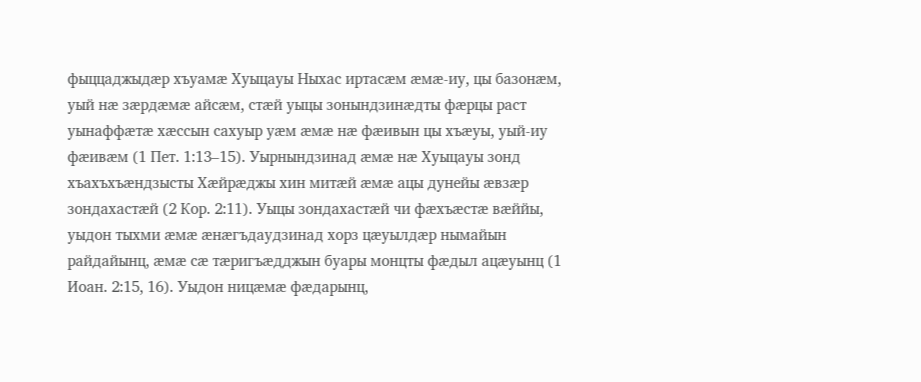фыццаджыдӕр хъуамӕ Хуыцауы Ныхас иртасӕм ӕмӕ-иу, цы базонӕм, уый нӕ зӕрдӕмӕ айсӕм, стӕй уыцы зонындзинӕдты фӕрцы раст уынаффӕтӕ хӕссын сахуыр уӕм ӕмӕ нӕ фӕивын цы хъӕуы, уый-иу фӕивӕм (1 Пет. 1:13–15). Уырнындзинад ӕмӕ нӕ Хуыцауы зонд хъахъхъӕндзысты Хӕйрӕджы хин митӕй ӕмӕ ацы дунейы ӕвзӕр зондахастӕй (2 Кор. 2:11). Уыцы зондахастӕй чи фӕхъӕстӕ вӕййы, уыдон тыхми ӕмӕ ӕнӕгъдаудзинад хорз цӕуылдӕр нымайын райдайынц, ӕмӕ сӕ тӕригъӕдджын буары монцты фӕдыл ацӕуынц (1 Иоан. 2:15, 16). Уыдон ницӕмӕ фӕдарынц,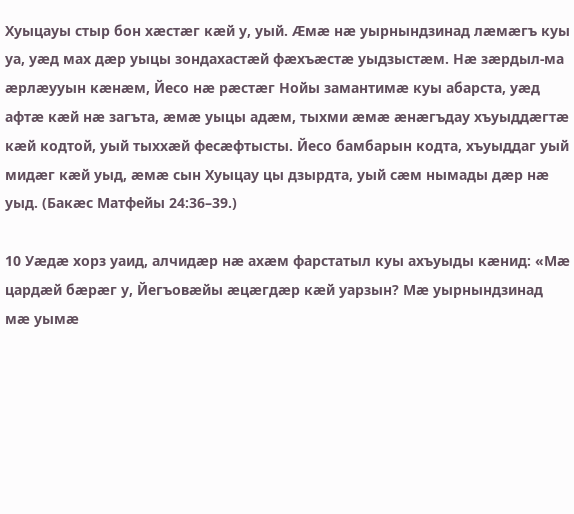Хуыцауы стыр бон хӕстӕг кӕй у, уый. Ӕмӕ нӕ уырнындзинад лӕмӕгъ куы уа, уӕд мах дӕр уыцы зондахастӕй фӕхъӕстӕ уыдзыстӕм. Нӕ зӕрдыл-ма ӕрлӕууын кӕнӕм, Йесо нӕ рӕстӕг Нойы замантимӕ куы абарста, уӕд афтӕ кӕй нӕ загъта, ӕмӕ уыцы адӕм, тыхми ӕмӕ ӕнӕгъдау хъуыддӕгтӕ кӕй кодтой, уый тыххӕй фесӕфтысты. Йесо бамбарын кодта, хъуыддаг уый мидӕг кӕй уыд, ӕмӕ сын Хуыцау цы дзырдта, уый сӕм нымады дӕр нӕ уыд. (Бакӕс Матфейы 24:36–39.)

10 Уӕдӕ хорз уаид, алчидӕр нӕ ахӕм фарстатыл куы ахъуыды кӕнид: «Мӕ цардӕй бӕрӕг у, Йегъовӕйы ӕцӕгдӕр кӕй уарзын? Мӕ уырнындзинад мӕ уымӕ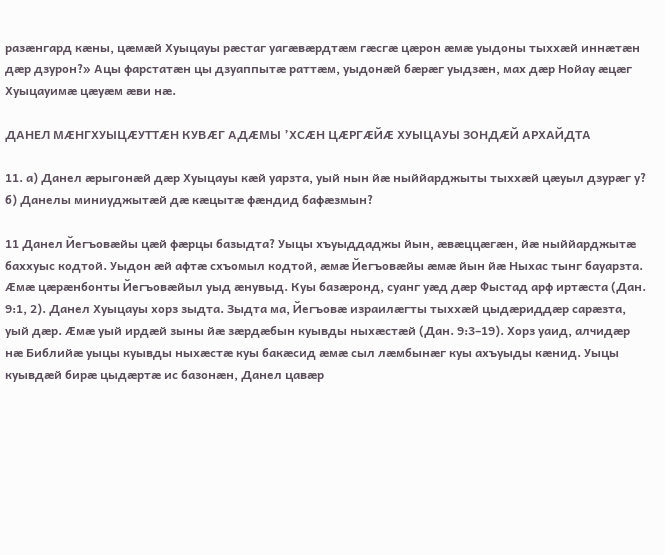разӕнгард кӕны, цӕмӕй Хуыцауы рӕстаг уагӕвӕрдтӕм гӕсгӕ цӕрон ӕмӕ уыдоны тыххӕй иннӕтӕн дӕр дзурон?» Ацы фарстатӕн цы дзуаппытӕ раттӕм, уыдонӕй бӕрӕг уыдзӕн, мах дӕр Нойау ӕцӕг Хуыцауимӕ цӕуӕм ӕви нӕ.

ДАНЕЛ МӔНГХУЫЦӔУТТӔН КУВӔГ АДӔМЫ ’ХСӔН ЦӔРГӔЙӔ ХУЫЦАУЫ ЗОНДӔЙ АРХАЙДТА

11. а) Данел ӕрыгонӕй дӕр Хуыцауы кӕй уарзта, уый нын йӕ ныййарджыты тыххӕй цӕуыл дзурӕг у? б) Данелы миниуджытӕй дӕ кӕцытӕ фӕндид бафӕзмын?

11 Данел Йегъовӕйы цӕй фӕрцы базыдта? Уыцы хъуыддаджы йын, ӕвӕццӕгӕн, йӕ ныййарджытӕ баххуыс кодтой. Уыдон ӕй афтӕ схъомыл кодтой, ӕмӕ Йегъовӕйы ӕмӕ йын йӕ Ныхас тынг бауарзта. Ӕмӕ цӕрӕнбонты Йегъовӕйыл уыд ӕнувыд. Куы базӕронд, суанг уӕд дӕр Фыстад арф иртӕста (Дан. 9:1, 2). Данел Хуыцауы хорз зыдта. Зыдта ма, Йегъовӕ израилӕгты тыххӕй цыдӕриддӕр сарӕзта, уый дӕр. Ӕмӕ уый ирдӕй зыны йӕ зӕрдӕбын куывды ныхӕстӕй (Дан. 9:3–19). Хорз уаид, алчидӕр нӕ Библийӕ уыцы куывды ныхӕстӕ куы бакӕсид ӕмӕ сыл лӕмбынӕг куы ахъуыды кӕнид. Уыцы куывдӕй бирӕ цыдӕртӕ ис базонӕн, Данел цавӕр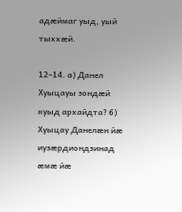адӕймаг уыд, уый тыххӕй.

12–14. а) Данел Хуыцауы зондӕй куыд архайдта? б) Хуыцау Данелӕн йӕ иузӕрдиондзинад ӕмӕ йӕ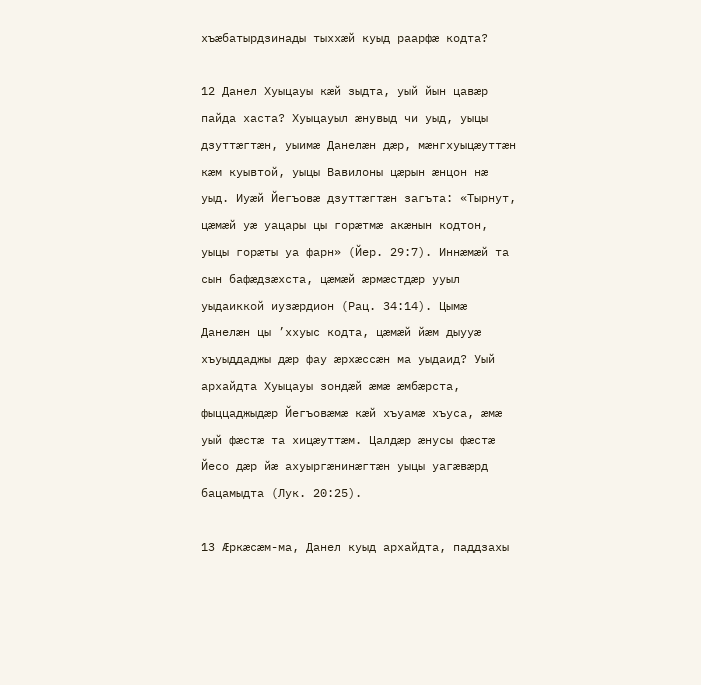хъӕбатырдзинады тыххӕй куыд раарфӕ кодта?

12 Данел Хуыцауы кӕй зыдта, уый йын цавӕр пайда хаста? Хуыцауыл ӕнувыд чи уыд, уыцы дзуттӕгтӕн, уыимӕ Данелӕн дӕр, мӕнгхуыцӕуттӕн кӕм куывтой, уыцы Вавилоны цӕрын ӕнцон нӕ уыд. Иуӕй Йегъовӕ дзуттӕгтӕн загъта: «Тырнут, цӕмӕй уӕ уацары цы горӕтмӕ акӕнын кодтон, уыцы горӕты уа фарн» (Йер. 29:7). Иннӕмӕй та сын бафӕдзӕхста, цӕмӕй ӕрмӕстдӕр ууыл уыдаиккой иузӕрдион (Рац. 34:14). Цымӕ Данелӕн цы ’ххуыс кодта, цӕмӕй йӕм дыууӕ хъуыддаджы дӕр фау ӕрхӕссӕн ма уыдаид? Уый архайдта Хуыцауы зондӕй ӕмӕ ӕмбӕрста, фыццаджыдӕр Йегъовӕмӕ кӕй хъуамӕ хъуса, ӕмӕ уый фӕстӕ та хицӕуттӕм. Цалдӕр ӕнусы фӕстӕ Йесо дӕр йӕ ахуыргӕнинӕгтӕн уыцы уагӕвӕрд бацамыдта (Лук. 20:25).

13 Ӕркӕсӕм-ма, Данел куыд архайдта, паддзахы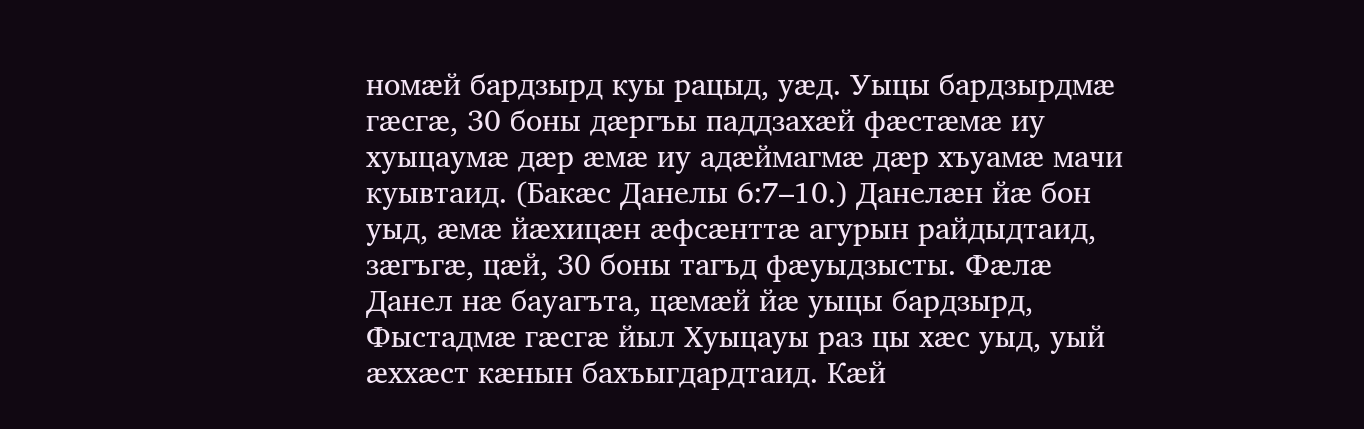номӕй бардзырд куы рацыд, уӕд. Уыцы бардзырдмӕ гӕсгӕ, 30 боны дӕргъы паддзахӕй фӕстӕмӕ иу хуыцаумӕ дӕр ӕмӕ иу адӕймагмӕ дӕр хъуамӕ мачи куывтаид. (Бакӕс Данелы 6:7–10.) Данелӕн йӕ бон уыд, ӕмӕ йӕхицӕн ӕфсӕнттӕ агурын райдыдтаид, зӕгъгӕ, цӕй, 30 боны тагъд фӕуыдзысты. Фӕлӕ Данел нӕ бауагъта, цӕмӕй йӕ уыцы бардзырд, Фыстадмӕ гӕсгӕ йыл Хуыцауы раз цы хӕс уыд, уый ӕххӕст кӕнын бахъыгдардтаид. Кӕй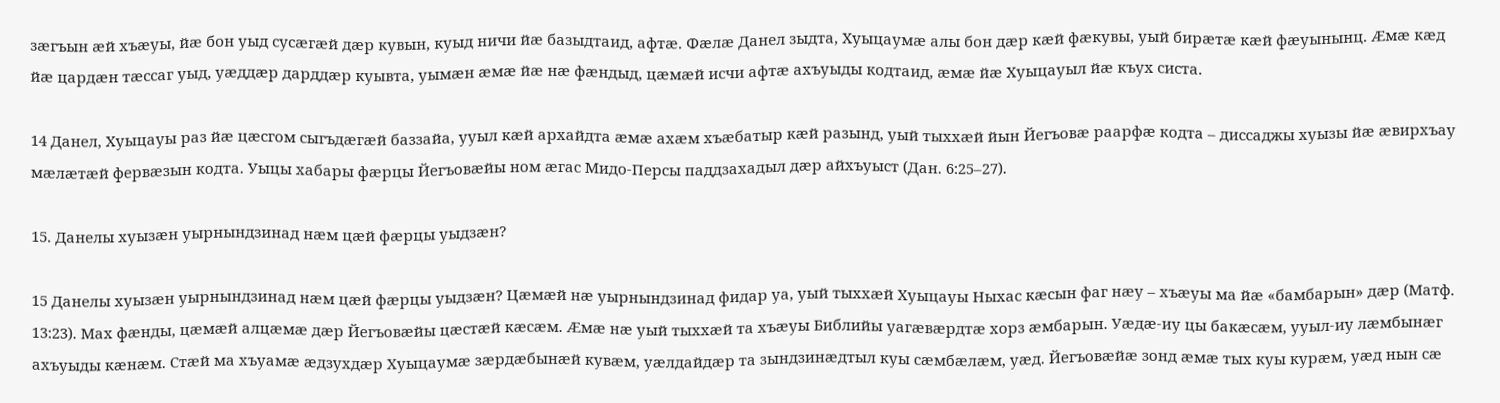зӕгъын ӕй хъӕуы, йӕ бон уыд сусӕгӕй дӕр кувын, куыд ничи йӕ базыдтаид, афтӕ. Фӕлӕ Данел зыдта, Хуыцаумӕ алы бон дӕр кӕй фӕкувы, уый бирӕтӕ кӕй фӕуынынц. Ӕмӕ кӕд йӕ цардӕн тӕссаг уыд, уӕддӕр дарддӕр куывта, уымӕн ӕмӕ йӕ нӕ фӕндыд, цӕмӕй исчи афтӕ ахъуыды кодтаид, ӕмӕ йӕ Хуыцауыл йӕ къух систа.

14 Данел, Хуыцауы раз йӕ цӕсгом сыгъдӕгӕй баззайа, ууыл кӕй архайдта ӕмӕ ахӕм хъӕбатыр кӕй разынд, уый тыххӕй йын Йегъовӕ раарфӕ кодта – диссаджы хуызы йӕ ӕвирхъау мӕлӕтӕй фервӕзын кодта. Уыцы хабары фӕрцы Йегъовӕйы ном ӕгас Мидо-Персы паддзахадыл дӕр айхъуыст (Дан. 6:25–27).

15. Данелы хуызӕн уырнындзинад нӕм цӕй фӕрцы уыдзӕн?

15 Данелы хуызӕн уырнындзинад нӕм цӕй фӕрцы уыдзӕн? Цӕмӕй нӕ уырнындзинад фидар уа, уый тыххӕй Хуыцауы Ныхас кӕсын фаг нӕу – хъӕуы ма йӕ «бамбарын» дӕр (Матф. 13:23). Мах фӕнды, цӕмӕй алцӕмӕ дӕр Йегъовӕйы цӕстӕй кӕсӕм. Ӕмӕ нӕ уый тыххӕй та хъӕуы Библийы уагӕвӕрдтӕ хорз ӕмбарын. Уӕдӕ-иу цы бакӕсӕм, ууыл-иу лӕмбынӕг ахъуыды кӕнӕм. Стӕй ма хъуамӕ ӕдзухдӕр Хуыцаумӕ зӕрдӕбынӕй кувӕм, уӕлдайдӕр та зындзинӕдтыл куы сӕмбӕлӕм, уӕд. Йегъовӕйӕ зонд ӕмӕ тых куы курӕм, уӕд нын сӕ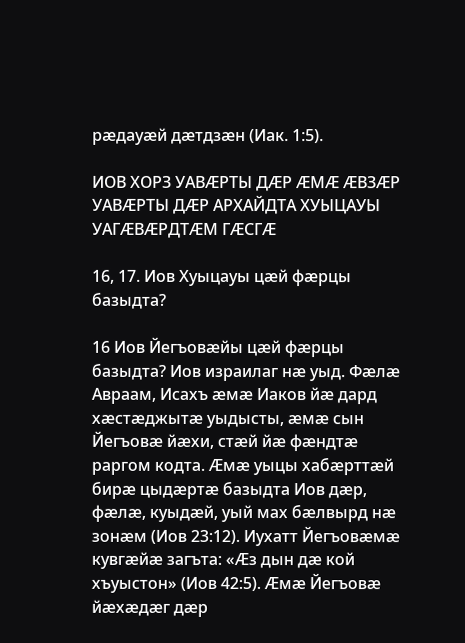рӕдауӕй дӕтдзӕн (Иак. 1:5).

ИОВ ХОРЗ УАВӔРТЫ ДӔР ӔМӔ ӔВЗӔР УАВӔРТЫ ДӔР АРХАЙДТА ХУЫЦАУЫ УАГӔВӔРДТӔМ ГӔСГӔ

16, 17. Иов Хуыцауы цӕй фӕрцы базыдта?

16 Иов Йегъовӕйы цӕй фӕрцы базыдта? Иов израилаг нӕ уыд. Фӕлӕ Авраам, Исахъ ӕмӕ Иаков йӕ дард хӕстӕджытӕ уыдысты, ӕмӕ сын Йегъовӕ йӕхи, стӕй йӕ фӕндтӕ раргом кодта. Ӕмӕ уыцы хабӕрттӕй бирӕ цыдӕртӕ базыдта Иов дӕр, фӕлӕ, куыдӕй, уый мах бӕлвырд нӕ зонӕм (Иов 23:12). Иухатт Йегъовӕмӕ кувгӕйӕ загъта: «Ӕз дын дӕ кой хъуыстон» (Иов 42:5). Ӕмӕ Йегъовӕ йӕхӕдӕг дӕр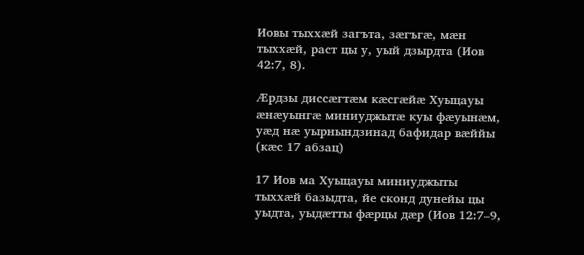Иовы тыххӕй загъта, зӕгъгӕ, мӕн тыххӕй, раст цы у, уый дзырдта (Иов 42:7, 8).

Ӕрдзы диссӕгтӕм кӕсгӕйӕ Хуыцауы ӕнӕуынгӕ миниуджытӕ куы фӕуынӕм, уӕд нӕ уырнындзинад бафидар вӕййы (кӕс 17 абзац)

17 Иов ма Хуыцауы миниуджыты тыххӕй базыдта, йе сконд дунейы цы уыдта, уыдӕтты фӕрцы дӕр (Иов 12:7–9,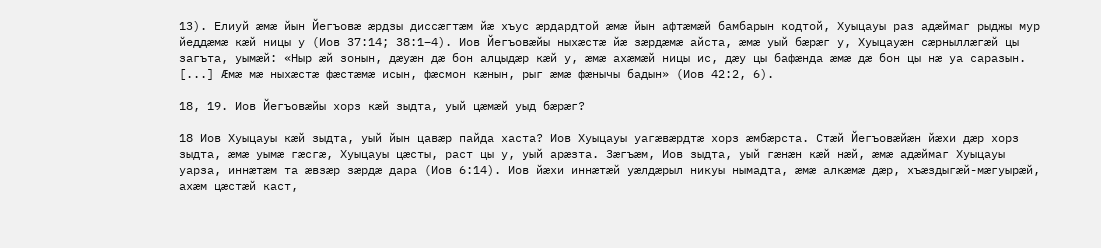13). Елиуй ӕмӕ йын Йегъовӕ ӕрдзы диссӕгтӕм йӕ хъус ӕрдардтой ӕмӕ йын афтӕмӕй бамбарын кодтой, Хуыцауы раз адӕймаг рыджы мур йеддӕмӕ кӕй ницы у (Иов 37:14; 38:1–4). Иов Йегъовӕйы ныхӕстӕ йӕ зӕрдӕмӕ айста, ӕмӕ уый бӕрӕг у, Хуыцауӕн сӕрныллӕгӕй цы загъта, уымӕй: «Ныр ӕй зонын, дӕуӕн дӕ бон алцыдӕр кӕй у, ӕмӕ ахӕмӕй ницы ис, дӕу цы бафӕнда ӕмӕ дӕ бон цы нӕ уа саразын. [...] Ӕмӕ мӕ ныхӕстӕ фӕстӕмӕ исын, фӕсмон кӕнын, рыг ӕмӕ фӕнычы бадын» (Иов 42:2, 6).

18, 19. Иов Йегъовӕйы хорз кӕй зыдта, уый цӕмӕй уыд бӕрӕг?

18 Иов Хуыцауы кӕй зыдта, уый йын цавӕр пайда хаста? Иов Хуыцауы уагӕвӕрдтӕ хорз ӕмбӕрста. Стӕй Йегъовӕйӕн йӕхи дӕр хорз зыдта, ӕмӕ уымӕ гӕсгӕ, Хуыцауы цӕсты, раст цы у, уый арӕзта. Зӕгъӕм, Иов зыдта, уый гӕнӕн кӕй нӕй, ӕмӕ адӕймаг Хуыцауы уарза, иннӕтӕм та ӕвзӕр зӕрдӕ дара (Иов 6:14). Иов йӕхи иннӕтӕй уӕлдӕрыл никуы нымадта, ӕмӕ алкӕмӕ дӕр, хъӕздыгӕй-мӕгуырӕй, ахӕм цӕстӕй каст,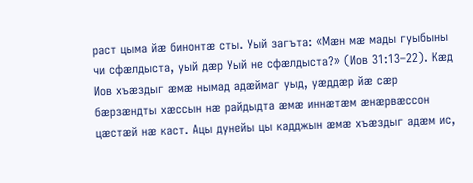раст цыма йӕ бинонтӕ сты. Уый загъта: «Мӕн мӕ мады гуыбыны чи сфӕлдыста, уый дӕр Уый не сфӕлдыста?» (Иов 31:13–22). Кӕд Иов хъӕздыг ӕмӕ нымад адӕймаг уыд, уӕддӕр йӕ сӕр бӕрзӕндты хӕссын нӕ райдыдта ӕмӕ иннӕтӕм ӕнӕрвӕссон цӕстӕй нӕ каст. Ацы дунейы цы кадджын ӕмӕ хъӕздыг адӕм ис,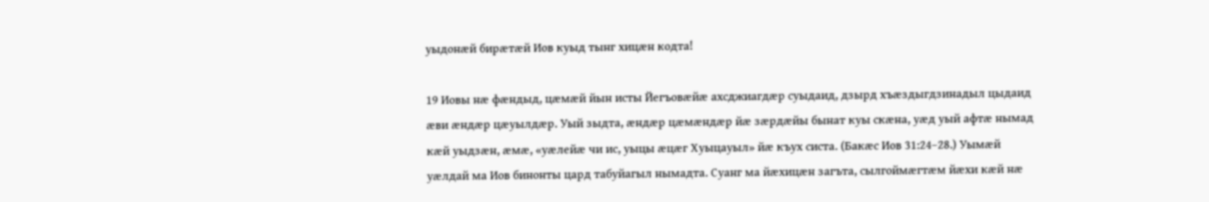уыдонӕй бирӕтӕй Иов куыд тынг хицӕн кодта!

19 Иовы нӕ фӕндыд, цӕмӕй йын исты Йегъовӕйӕ ахсджиагдӕр суыдаид, дзырд хъӕздыгдзинадыл цыдаид ӕви ӕндӕр цӕуылдӕр. Уый зыдта, ӕндӕр цӕмӕндӕр йӕ зӕрдӕйы бынат куы скӕна, уӕд уый афтӕ нымад кӕй уыдзӕн, ӕмӕ, «уӕлейӕ чи ис, уыцы ӕцӕг Хуыцауыл» йӕ къух систа. (Бакӕс Иов 31:24–28.) Уымӕй уӕлдай ма Иов бинонты цард табуйагыл нымадта. Суанг ма йӕхицӕн загъта, сылгоймӕгтӕм йӕхи кӕй нӕ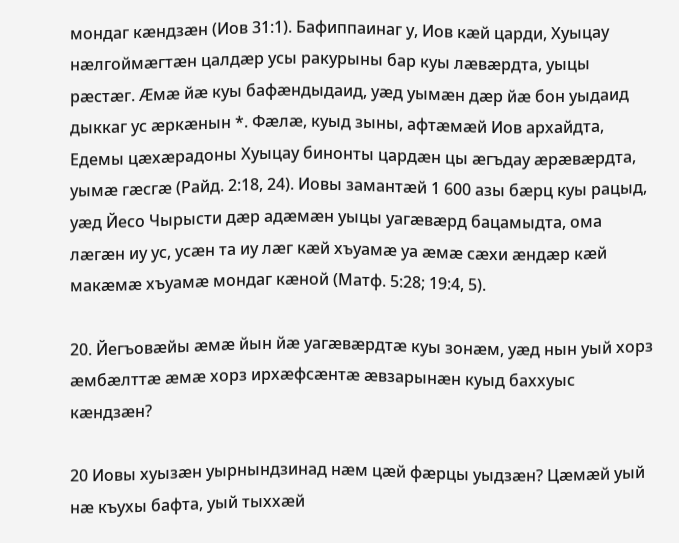мондаг кӕндзӕн (Иов 31:1). Бафиппаинаг у, Иов кӕй царди, Хуыцау нӕлгоймӕгтӕн цалдӕр усы ракурыны бар куы лӕвӕрдта, уыцы рӕстӕг. Ӕмӕ йӕ куы бафӕндыдаид, уӕд уымӕн дӕр йӕ бон уыдаид дыккаг ус ӕркӕнын *. Фӕлӕ, куыд зыны, афтӕмӕй Иов архайдта, Едемы цӕхӕрадоны Хуыцау бинонты цардӕн цы ӕгъдау ӕрӕвӕрдта, уымӕ гӕсгӕ (Райд. 2:18, 24). Иовы замантӕй 1 600 азы бӕрц куы рацыд, уӕд Йесо Чырысти дӕр адӕмӕн уыцы уагӕвӕрд бацамыдта, ома лӕгӕн иу ус, усӕн та иу лӕг кӕй хъуамӕ уа ӕмӕ сӕхи ӕндӕр кӕй макӕмӕ хъуамӕ мондаг кӕной (Матф. 5:28; 19:4, 5).

20. Йегъовӕйы ӕмӕ йын йӕ уагӕвӕрдтӕ куы зонӕм, уӕд нын уый хорз ӕмбӕлттӕ ӕмӕ хорз ирхӕфсӕнтӕ ӕвзарынӕн куыд баххуыс кӕндзӕн?

20 Иовы хуызӕн уырнындзинад нӕм цӕй фӕрцы уыдзӕн? Цӕмӕй уый нӕ къухы бафта, уый тыххӕй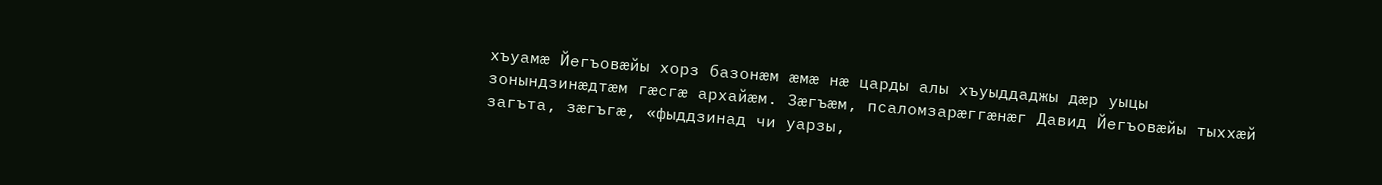хъуамӕ Йегъовӕйы хорз базонӕм ӕмӕ нӕ царды алы хъуыддаджы дӕр уыцы зонындзинӕдтӕм гӕсгӕ архайӕм. Зӕгъӕм, псаломзарӕггӕнӕг Давид Йегъовӕйы тыххӕй загъта, зӕгъгӕ, «фыддзинад чи уарзы,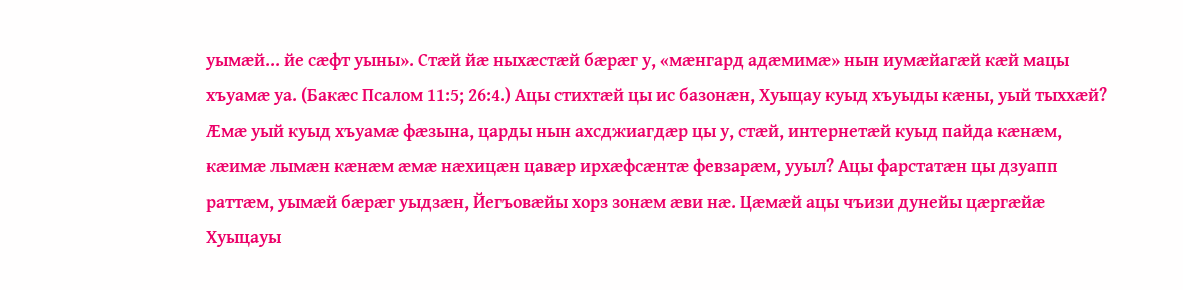уымӕй... йе сӕфт уыны». Стӕй йӕ ныхӕстӕй бӕрӕг у, «мӕнгард адӕмимӕ» нын иумӕйагӕй кӕй мацы хъуамӕ уа. (Бакӕс Псалом 11:5; 26:4.) Ацы стихтӕй цы ис базонӕн, Хуыцау куыд хъуыды кӕны, уый тыххӕй? Ӕмӕ уый куыд хъуамӕ фӕзына, царды нын ахсджиагдӕр цы у, стӕй, интернетӕй куыд пайда кӕнӕм, кӕимӕ лымӕн кӕнӕм ӕмӕ нӕхицӕн цавӕр ирхӕфсӕнтӕ февзарӕм, ууыл? Ацы фарстатӕн цы дзуапп раттӕм, уымӕй бӕрӕг уыдзӕн, Йегъовӕйы хорз зонӕм ӕви нӕ. Цӕмӕй ацы чъизи дунейы цӕргӕйӕ Хуыцауы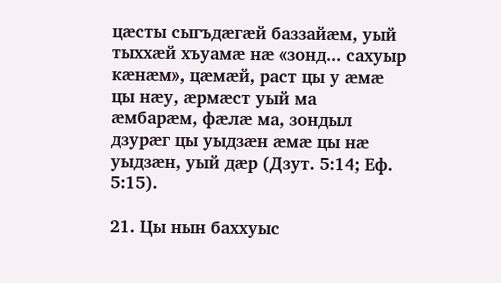цӕсты сыгъдӕгӕй баззайӕм, уый тыххӕй хъуамӕ нӕ «зонд... сахуыр кӕнӕм», цӕмӕй, раст цы у ӕмӕ цы нӕу, ӕрмӕст уый ма ӕмбарӕм, фӕлӕ ма, зондыл дзурӕг цы уыдзӕн ӕмӕ цы нӕ уыдзӕн, уый дӕр (Дзут. 5:14; Еф. 5:15).

21. Цы нын баххуыс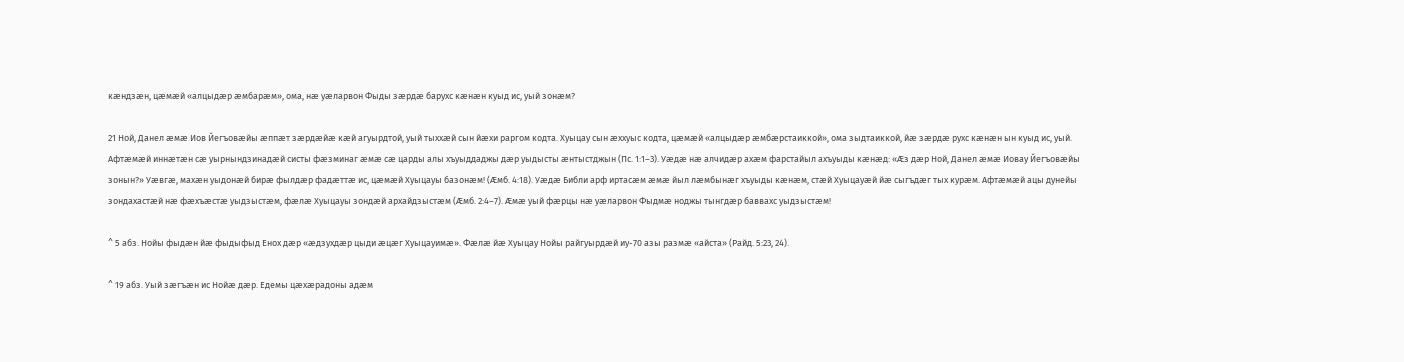кӕндзӕн, цӕмӕй «алцыдӕр ӕмбарӕм», ома, нӕ уӕларвон Фыды зӕрдӕ барухс кӕнӕн куыд ис, уый зонӕм?

21 Ной, Данел ӕмӕ Иов Йегъовӕйы ӕппӕт зӕрдӕйӕ кӕй агуырдтой, уый тыххӕй сын йӕхи раргом кодта. Хуыцау сын ӕххуыс кодта, цӕмӕй «алцыдӕр ӕмбӕрстаиккой», ома зыдтаиккой, йӕ зӕрдӕ рухс кӕнӕн ын куыд ис, уый. Афтӕмӕй иннӕтӕн сӕ уырнындзинадӕй систы фӕзминаг ӕмӕ сӕ царды алы хъуыддаджы дӕр уыдысты ӕнтыстджын (Пс. 1:1–3). Уӕдӕ нӕ алчидӕр ахӕм фарстайыл ахъуыды кӕнӕд: «Ӕз дӕр Ной, Данел ӕмӕ Иовау Йегъовӕйы зонын?» Уӕвгӕ, махӕн уыдонӕй бирӕ фылдӕр фадӕттӕ ис, цӕмӕй Хуыцауы базонӕм! (Ӕмб. 4:18). Уӕдӕ Библи арф иртасӕм ӕмӕ йыл лӕмбынӕг хъуыды кӕнӕм, стӕй Хуыцауӕй йӕ сыгъдӕг тых курӕм. Афтӕмӕй ацы дунейы зондахастӕй нӕ фӕхъӕстӕ уыдзыстӕм, фӕлӕ Хуыцауы зондӕй архайдзыстӕм (Ӕмб. 2:4–7). Ӕмӕ уый фӕрцы нӕ уӕларвон Фыдмӕ ноджы тынгдӕр баввахс уыдзыстӕм!

^ 5 абз. Нойы фыдӕн йӕ фыдыфыд Енох дӕр «ӕдзухдӕр цыди ӕцӕг Хуыцауимӕ». Фӕлӕ йӕ Хуыцау Нойы райгуырдӕй иу-70 азы размӕ «айста» (Райд. 5:23, 24).

^ 19 абз. Уый зӕгъӕн ис Нойӕ дӕр. Едемы цӕхӕрадоны адӕм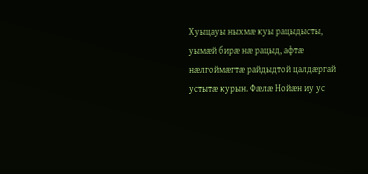Хуыцауы ныхмӕ куы рацыдысты, уымӕй бирӕ нӕ рацыд, афтӕ нӕлгоймӕгтӕ райдыдтой цалдӕргай устытӕ курын. Фӕлӕ Нойӕн иу ус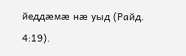йеддӕмӕ нӕ уыд (Райд. 4:19).